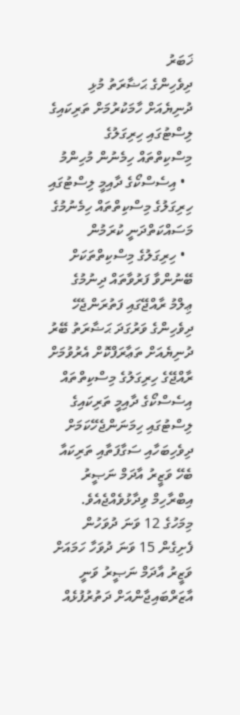ޚަބަރު
ދިވެހިންގެ ޙަޟާރަތު މުޅި ދުނިޔެއަށް ހާމަކުރުމަށް ތަރިކައިގެ ލިސްޓުގައި ހިރިގަލުގެ މިސްކިތްތައް ހިމެނުން މުހިންމު
  • އިސެސްކޯގެ ދާއިމީ ލިސްޓުގައި ހިރިގަލުގެ މިސްކިތްތައް ހިމެނުމުގެ މަސައްކަތްދަނީ ކުރަމުން
  • ހިރިގަލުގެ މިސްކިތްތަކަށް ބޭނުންވާ ފަރުވާތައް ދިނުމުގެ ޢިލްމު ރާއްޖޭގައި ފަތުރަންޖެހޭ
ދިވެހިންގެ ވަރުގަދަ ޙަޟާރަތު ބޭރު ދުނިޔެއަށް ތަޢާރަފްކޮށް އެރުވުމަށް ރާއްޖޭގެ ހިރިގަލުގެ މިސްކިތްތައް އިސެސްކޯގެ ދާއިމީ ތަރިކައިގެ ލިސްޓުގައި ހިމަނަންޖެހޭކަމަށް ދިވެހިބަހާއި ސަގާފަތާއި ތަރިކައާ ބެހޭ ވަޒީރު އާދަމް ނަޞީރު އިބްރާހިމް ވިދާޅުވެއްޖެއެވެ.
މިމަހުގެ 12 ވަނަ ދުވަހުން ފެށިގެން 15 ވަނަ ދުވަހާ ހަމައަށް ވަޒީރު އާދަމް ނަޞީރު ވަނީ އާޒަރްބައިޖާންއަށް ދަތުރުފުޅެއް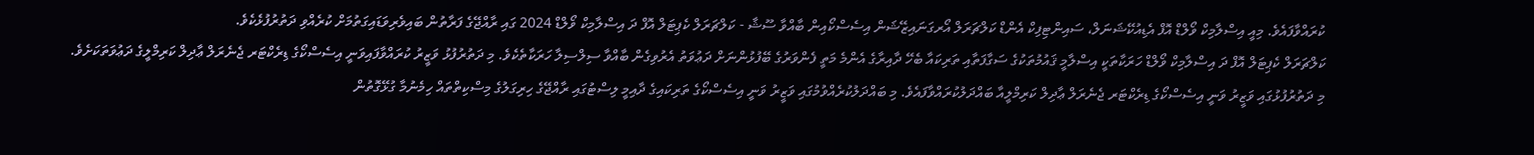ކުރައްވާފައެވެ. މިއީ އިސްލާމިކް ވޯލްޑް އޮފް އެޑިއުކޭޝަނަލް، ސައިންޓިފިކް އެންޑް ކަލްޗަރަލް އޯރގަނައިޒޭޝަން އިސެސްކޯއިން ބާއްވާ ސޫޝާ - ކަލްޗަރަލް ކެޕިޓަލް އޮފް ދަ އިސްލާމިކް ވޯލްޑް 2024 ގައި ރާއްޖޭގެ ފަރާތުން ބައިވެރިވަޑައިގަތުމަށް ކުރެއްވި ދަތުރުފުޅެކެވެ.
ކަލްޗަރަލް ކެޕިޓަލް އޮފް ދަ އިސްލާމިކް ވޯލްޑް ހަރަކާތަކީ އިސްލާމީ ޤައުމުތަކުގެ ސަގާފަތާއި ތަރިކައާ ބެހޭ ދާއިރާގެ އެންމެ މަތީ ފެންވަރުގެ ބޭފުޅުންނަށް ދަޢުވަތު އެރުވިގެން ބާއްވާ ސިލްސިލާ ހަރަކާތެކެވެ. މި ދަތުރުފުޅު ވަޒީރު ކުރައްވާފައިވަނީ އިސެސްކޯގެ ޑިރެކްޓަރ ޖެނެރަލް ޢާދިލް ކަރިމްލީގެ ދަޢުވަތަކަށެވެ.
މި ދަތުރުފުޅުގައި ވަޒީރު ވަނީ އިސެސްކޯގެ ޑިރެކްޓަރ ޖެނެރަލް ޢާދިލް ކަރިމްލީއާ ބައްދަލުކުރައްވާފައެވެ. މި ބައްދަލުކުރެއްވުމުގައި ވަޒީރު ވަނީ އިސެސްކޯގެ ތަރިކައިގެ ދާއިމީ ލިސްޓުގައި ރާއްޖޭގެ ހިރިގަލުގެ މިސްކިތްތައް ހިމެނުމާ ގުޅޭގޮތުން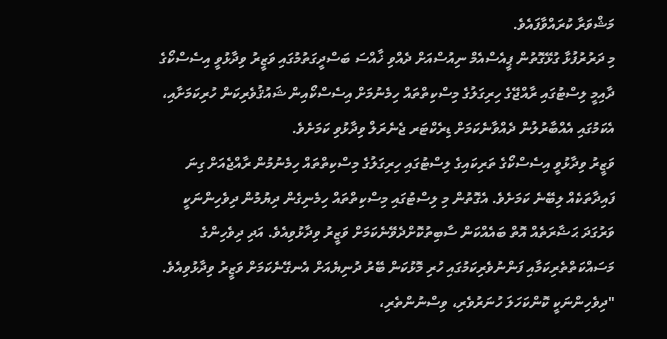މަޝްވަރާ ކުރައްވާފައެވެ.
މި ދަރުރުފުޅާ ގުޅޭގޮތުން ޕީއެސްއެމް ނިއުސްއަށް ދެއްވި ޚާއްސަ ބަސްދީގަތުމުގައި ވަޒީރު ވިދާޅުވީ އިސެސްކޯގެ ދާއިމީ ލިސްޓުގައި ރާއްޖޭގެ ހިރިގަލުގެ މިސްކިތްތައް ހިމެނުމަށް އިސެސްކޯއިން ޝައުޤުވެރިކަން ހުރިކަމަށާއި، އެކަމުގައި އެއްބާރުލުން ދެއްވާނެކަމަށް ޑިރެކްޓަރ ޖެނެރަލް ވިދާޅުވި ކަމަށެވެ.
ވަޒީރު ވިދާޅުވީ އިސެސްކޯގެ ތަރިކައިގެ ލިސްޓުގައި ހިރިގަލުގެ މިސްކިތްތައް ހިމެނުމުން ރާއްޖެއަށް ގިނަ ފައިދާތަކެއް ލިބޭނެ ކަމަށެވެ. އެގޮތުން މި ލިސްޓުގައި މިސްކިތްތައް ހިމެނިގެން ދިޔުމުން ދިވެހިންނަކީ ވަރުގަދަ ޙަޟާރަތެއް އޮތް ބައެއްކަން ސާބިތުކޮށްދެވޭނެކަމަށް ވަޒީރު ވިދާޅުވިއެވެ. އަދި ދިވެހިންގެ މަސައްކަތްތެރިކަމާއި ފަންނުވެރިކަމުގައި ހުރި މޮޅުކަން ބޭރު ދުނިޔެއަށް އެނގޭނެކަމަށް ވަޒީރު ވިދާޅުވިއެވެ.
"ދިވެހިންނަކީ ކޮންކަހަލަ ހުނަރުވެރި، ވިސްނުންތެރި،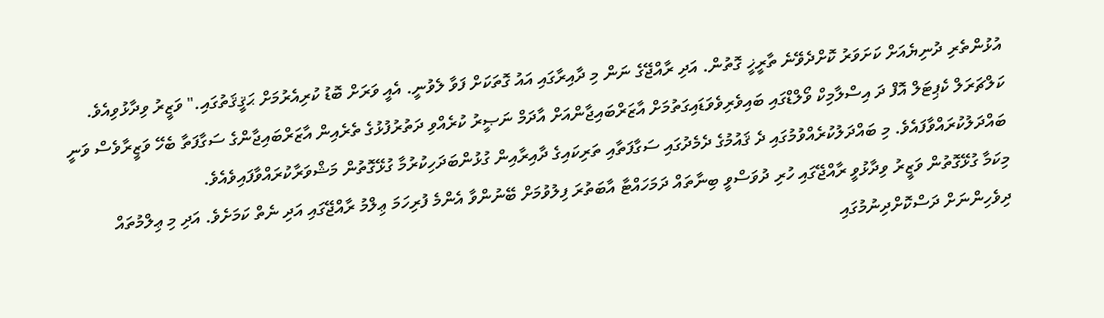އުޅުންތެރި ދުނިޔެއަށް ކަށަވަރު ކޮށްދެވޭނެ ތާރީޚީ ގޮތުން. އަދި ރާއްޖޭގެ ނަން މި ދާއިރާގައި އައު ގޮތަކަށް ފަވާ ލެވުނީ. އެއީ ވަރަށް ބޮޑު ކުރިއެރުމަށް ޙަޤީޤަތުގައި." ވަޒީރު ވިދާޅުވިއެވެ.
ކަލްޗަރަލް ކެޕިޓަލް އޮފް ދަ އިސްލާމިކް ވޯލްޑްގައި ބައިވެރިވެވަޑައިގަތުމަށް އާޒަރްބައިޖާންއަށް އާދަމް ނަޞީރު ކުރެއްވި ދަތުރުފުޅުގެ ތެރެއިން އާޒަރްބައިޖާންގެ ސަގާފަތާ ބެހޭ ވަޒީރާވެސް ވަނީ ބައްދަލުކުރައްވާފައެވެ. މި ބައްދަލުކުރެއްވުމުގައި ދެ ޤައުމުގެ ދެމެދުގައި ސަގާފަތާއި ތަރިކައިގެ ދާއިރާއިން ގުޅުންބަދަހިކުރުމާ ގުޅޭގޮތުން މަޝްވަރާކުރައްވާފައިވެއެވެ.
މިކަމާ ގުޅޭގޮތުން ވަޒީރު ވިދާޅުވީ ރާއްޖޭގައި ހުރި ދުވަސްވީ ބިނާތައް ދަމަހައްޓާ އާބަތުރަ ފިލުވުމަށް ބޭނުންވާ އެންމެ ފުރިހަމަ ޢިލްމު ރާއްޖޭގައި އަދި ނެތް ކަމަށެވެ. އަދި މި ޢިލްމުތައް ދިވެހިންނަށް ދަސްކޮށްދިނުމުގައި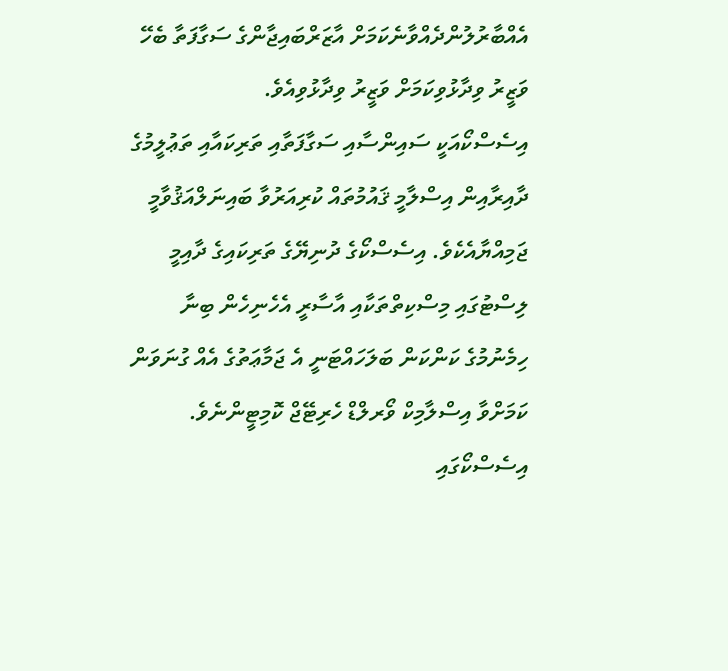އެއްބާރުލުންދެއްވާނެކަމަށް އާޒަރްބައިޖާންގެ ސަގާފަތާ ބެހޭ ވަޒީރު ވިދާޅުވިކަމަށް ވަޒީރު ވިދާޅުވިއެވެ.
އިސެސްކޯއަކީ ސައިންސާއި ސަގާފަތާއި ތަރިކައާއި ތަޢުލީމުގެ ދާއިރާއިން އިސްލާމީ ޤައުމުތައް ކުރިއަރުވާ ބައިނަލްއަޤުވާމީ ޖަމިއްޔާއެކެވެ. އިސެސްކޯގެ ދުނިޔޭގެ ތަރިކައިގެ ދާއިމީ ލިސްޓުގައި މިސްކިތްތަކާއި އާސާރީ އެހެނިހެން ބިނާ ހިމެނުމުގެ ކަންކަން ބަލަހައްޓަނީ އެ ޖަމާޢަތުގެ އެއް ގުނަވަން ކަމަށްވާ އިސްލާމިކް ވޯރލްޑް ހެރިޓޭޖް ކޮމިޓީންނެވެ. އިސެސްކޯގައި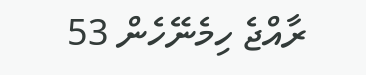ރާއްޖެ ހިމެނޭހެން 53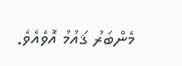މެންބަރު ޤައުމު އޮވެއެވެ.